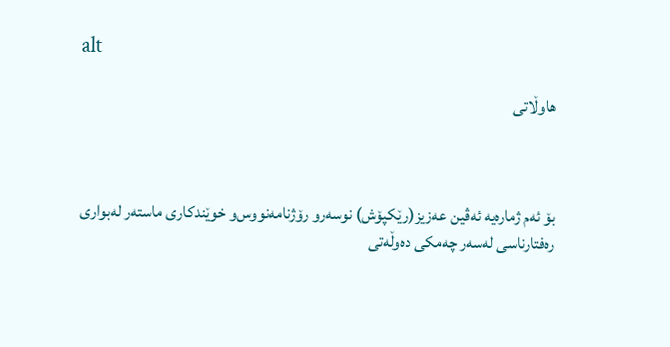alt

هاوڵاتی‌



بۆ ئه‌م ژماره‌یه‌ ئه‌ڤین عه‌زیز(رێكپۆش) نوسه‌ر‌و رۆژنامه‌نووس‌و خوێندكاری‌ ماسته‌ر له‌بواری‌ ره‌فتارناسی‌ له‌سه‌ر چه‌مكی‌ ده‌وڵه‌تی‌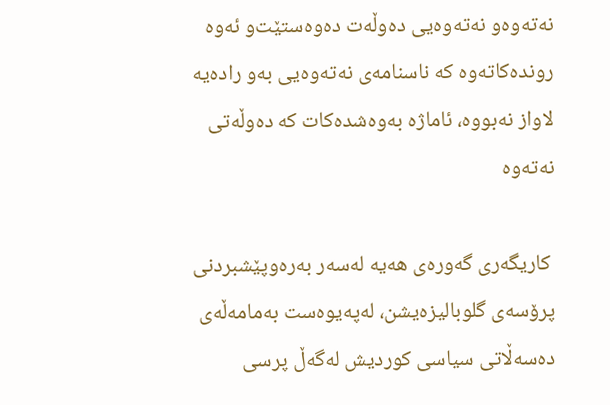نه‌ته‌وه‌‌و نه‌ته‌وه‌یی‌ ده‌وڵه‌ت ده‌وه‌ستێت‌و ئه‌وه‌ رونده‌كاته‌وه‌ كه‌ ناسنامه‌ی نه‌ته‌وه‌یی به‌و راده‌یه‌ لاواز نه‌بووه‌، ئاماژه‌ به‌وه‌شده‌كات كه‌ ده‌وڵه‌تی نه‌ته‌وه‌

 كاریگه‌ری گه‌وره‌ی هه‌یه‌ له‌سه‌ر به‌ره‌وپێشبردنی  پرۆسه‌ی گلوبالیزه‌یشن، له‌په‌یوه‌ست به‌مامه‌ڵه‌ی‌ ده‌سه‌ڵاتی‌ سیاسی‌ كوردیش له‌گه‌ڵ پرسی‌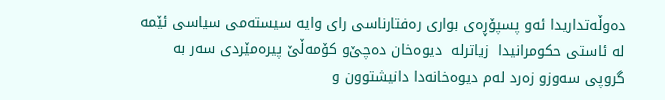ده‌وڵه‌تداریدا ئه‌و پسپۆڕه‌ی‌ بواری‌ ره‌فتارناسی‌ رای‌ وایه‌ سیسته‌می سیاسی ئێمه‌ له‌ ئاستی حكومرانیدا  زیاترله‌  دیوه‌خان ده‌چێ‌و كۆمه‌ڵێ پیره‌مێردی سه‌ر به‌ گروپی سه‌وزو زه‌رد له‌م دیوه‌خانه‌دا دانیشتوون و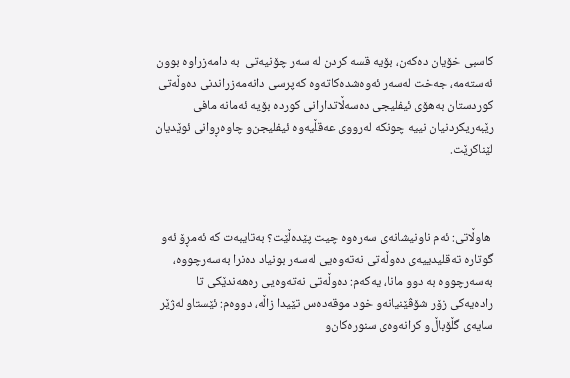كاسبی خۆیان ده‌كه‌ن، بۆیه‌ قسه‌ كردن له‌ سه‌ر چۆنیه‌تی  به‌ دامه‌زراوه‌ بوون ئه‌سته‌مه‌، جه‌خت له‌سه‌ر ئه‌وه‌شده‌كاته‌وه‌ كه‌پرسی دانه‌مه‌زراندنی ده‌وڵه‌تی‌ كوردستان به‌هۆی‌ ئیفلیجی‌ ده‌سه‌ڵاتدارانی‌ كورده‌ بۆیه‌ ئه‌مانه‌ مافی رێبه‌ریكردنیان نییه‌ چونكه‌ له‌رووی عه‌قڵیه‌وه‌ ئیفلیجن‌و چاوه‌ڕوانی‌ ئوێدیان لێناكرێت.



 هاوڵاتی‌: ئه‌م ناونیشانه‌ی‌ سه‌ره‌وه‌ چیت پێده‌ڵێت؟ به‌تایبه‌ت كه‌ ئه‌مڕۆ ئه‌و گوتاره‌ ته‌قلیدییه‌ی‌ ده‌وڵه‌تی‌ نه‌ته‌وه‌یی‌ له‌سه‌ر بونیاد ده‌نرا به‌سه‌رچووه‌، به‌سه‌رچووه‌ به‌ دوو مانا، یه‌كه‌م: ده‌وڵه‌تی‌ نه‌ته‌وه‌یی‌ ره‌هه‌ندێكی‌ تا راده‌یه‌كی‌ زۆر شۆڤێنیانه‌‌و خود موقه‌ده‌س تێیدا زاڵه‌، دووه‌م: ئێستا‌و له‌ژێر سایه‌ی‌ گڵۆباڵ‌و كرانه‌وه‌ی‌ سنوره‌كان‌و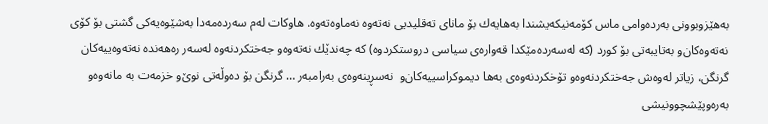به‌هێزوبوونی‌ به‌رده‌وامی‌ ماس كۆمه‌نیكه‌یشندا به‌هایه‌ك بۆ مانای‌ ته‌قلیدیی‌ نه‌ته‌وه‌ نه‌ماوه‌ته‌وه‌. هاوكات له‌م سه‌رده‌مه‌دا به‌شێوه‌یه‌كی‌ گشتی‌ بۆ كۆی‌ نه‌ته‌وه‌كان‌و به‌تایبه‌تی‌ بۆ كورد (كه‌ له‌سه‌رده‌مێكدا قه‌واره‌ی‌ سیاسی‌ دروستكردوه‌) كه‌ چه‌ندێك نه‌ته‌وه‌‌و جه‌ختكردنه‌وه‌ له‌سه‌ر ره‌هه‌نده‌ نه‌ته‌وه‌ییه‌كان گرنگن، زیاتر له‌وه‌ش جه‌ختكردنه‌وه‌‌و تۆخكردنه‌وه‌ی‌ به‌ها دیموكراسییه‌كان‌و  نه‌سڕینه‌وه‌ی‌ به‌رامبه‌ر … گرنگن بۆ ده‌وڵه‌تی‌ نوێ‌‌و خزمه‌ت به‌ مانه‌وه‌‌و به‌ره‌وپێشچوونیشی‌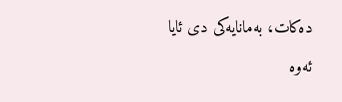ده‌كات، به‌مانایه‌كی‌ دی‌ ئایا ئه‌وه‌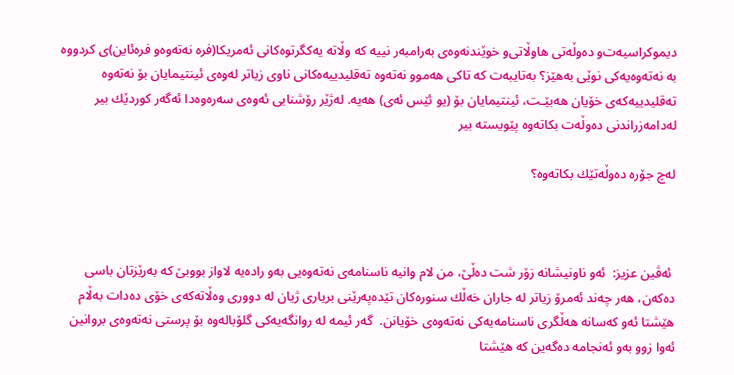دیموكراسیه‌ت‌و ده‌وڵه‌تی‌ هاوڵاتی‌‌و خوێندنه‌وه‌ی‌ به‌رامبه‌ر نییه‌ كه‌ وڵاته‌ یه‌كگرتوه‌كانی‌ ئه‌مریكا(فره‌ نه‌ته‌وه‌‌و فره‌ئاین)ی‌ كردووه‌ به‌ نه‌ته‌وه‌یه‌كی‌ نوێی‌ به‌هێز؟ به‌تایبه‌ت كه‌ تاكی‌ هه‌موو نه‌ته‌وه‌ ته‌قلیدییه‌ه‌كانی‌ ناوی‌ زیاتر له‌وه‌ی‌ ئینتیمایان بۆ نه‌ته‌وه‌ ته‌قلیدییه‌كه‌ی‌ خۆیان هه‌بێـت، ئینتیمایان بۆ (یو ئێس ئه‌ی‌) هه‌یه‌. له‌ژێر رۆشنایی‌ ئه‌وه‌ی‌ سه‌ره‌وه‌دا ئه‌گه‌ر كوردێك بیر له‌دامه‌زراندنی‌ ده‌وڵه‌ت بكاته‌وه‌ پێویسته‌ بیر

له‌چ جۆره‌ ده‌وڵه‌تێك بكاته‌وه‌؟



 ئه‌ڤین عزیز:  ئه‌و ناونیشانه‌ زۆر شت ده‌ڵێ، من لام وانیه‌ ناسنامه‌ی نه‌ته‌وه‌یی به‌و راده‌یه‌ لاواز بووبێ كه‌ به‌رێزتان باسی ده‌كه‌ن، هه‌ر چه‌ند ئه‌مرۆ زیاتر له‌ جاران خه‌ڵك سنوره‌كان تێده‌په‌رێنی بریاری ژیان له‌ دووری وه‌ڵاته‌كه‌ی خۆی ده‌دات به‌ڵام هێشتا ئه‌و كه‌سانه‌ هه‌ڵگری ناسنامه‌یه‌كی نه‌ته‌وه‌ی خۆیانن.  گه‌ر ئیمه‌ له‌ روانگه‌یه‌كی گلۆباله‌وه‌ بۆ پرستی نه‌ته‌وه‌ی بروانین ئه‌وا زوو به‌و ئه‌نجامه‌ ده‌گه‌ین كه‌ هێشتا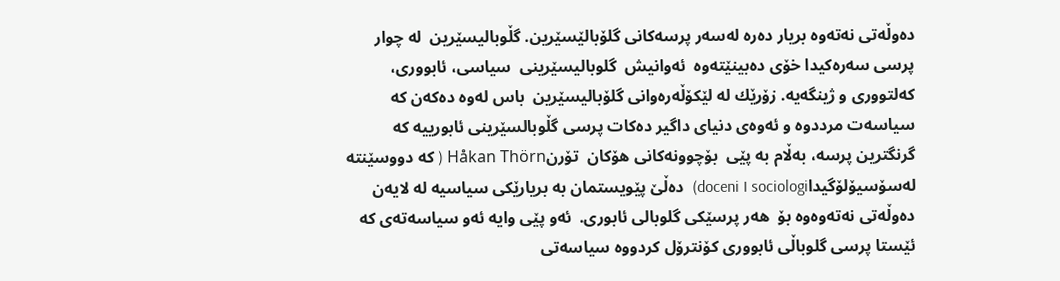ده‌وڵه‌تی نه‌ته‌وه‌ بریار ده‌ره‌ له‌سه‌ر پرسه‌كانی گلۆبالێسێرین. گڵوبالیسێرین  له‌ چوار پرسی سه‌ره‌كیدا خۆی ده‌بینێته‌وه‌  ئه‌وانیش  گلوبالیسێرینی  سیاسی، ئابووری، كه‌لتووری و ژینگه‌یه‌. زۆرێك له‌ لێكۆڵه‌ره‌وانی گلۆبالیسێرین  باس له‌وه‌ ده‌كه‌ن كه‌ سیاسه‌ت مرددوه‌ و ئه‌وه‌ی دنیای داگیر ده‌كات پرسی گڵوبالسێرینی ئابورییه‌ كه‌  گرنگترین پرسه‌، به‌ڵام به‌ پێی  بۆچوونه‌كانی هۆكان  تۆرنHåkan Thörn ( كه‌ دووسێنته‌ له‌سۆسیۆلۆگیداdoceni I sociologi)  ده‌ڵێ پێویستمان به‌ بریارێكی سیاسیه‌ له‌ لایه‌ن  ده‌وڵه‌تی نه‌ته‌وه‌وه‌ بۆ  هه‌ر پرسێكی گلوبالی ئابوری.  ئه‌و پێی وایه‌ ئه‌و سیاسه‌ته‌ی كه‌ ئێستا پرسی گلوباڵی ئابووری كۆنترۆل كردووه‌ سیاسه‌تی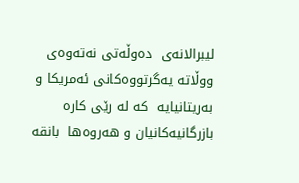لیبرالانه‌ی  ده‌وڵه‌تی نه‌ته‌وه‌ی ووڵاته‌ یه‌گرتووه‌كانی ئه‌مریكا و به‌ریتانیایه‌  كه‌ له‌ رێی كاره‌ بازرگانیه‌كانیان و هه‌روه‌ها  بانقه‌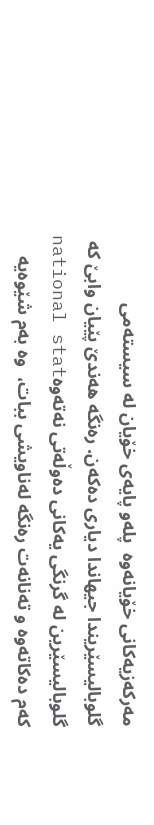مه‌ركه‌زیه‌كانی خۆیانه‌وه‌  پله‌و پایه‌ی خۆیان له‌ سیسته‌می گلوبالیسێریندا جیهاندا دیاری ده‌كه‌ن. ره‌نگه‌ هه‌ندێ پێیان وابێ كه‌ گلوبالیسێرین له‌ گرنگی یه‌كانی ده‌وڵه‌تی نه‌ته‌وه‌national stat  كه‌م ده‌كاته‌وه‌ و ته‌نانه‌ت ره‌نگه‌ له‌ناویشی ببات،  وه‌ به‌م شێوه‌یه‌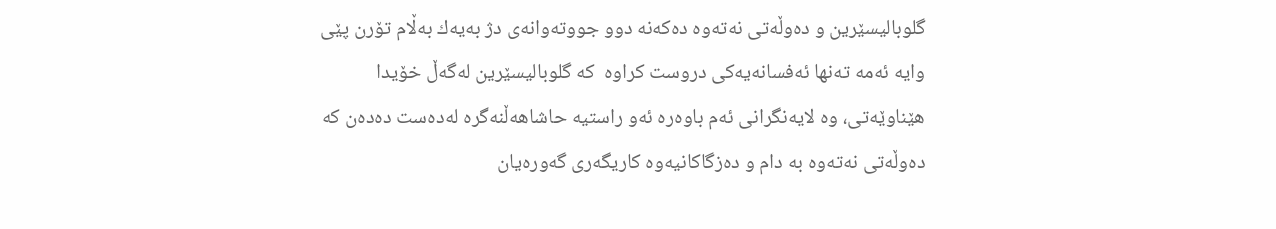گلوبالیسێرین و ده‌وڵه‌تی نه‌ته‌وه‌ ده‌كه‌نه‌ دوو جووته‌وانه‌ی دژ به‌یه‌ك به‌ڵام تۆرن پێی وایه‌ ئه‌مه‌ ته‌نها ئه‌فسانه‌یه‌كی دروست كراوه‌  كه‌ گلوبالیسێرین له‌گه‌ڵ خۆیدا هێناوێه‌تی، وه‌ لایه‌نگرانی ئه‌م باوه‌ره‌ ئه‌و راستیه‌ حاشاهه‌ڵنه‌گره‌ له‌ده‌ست ده‌ده‌ن كه‌ ده‌وڵه‌تی نه‌ته‌وه‌ به‌ دام و ده‌زگاكانیه‌وه‌ كاریگه‌ری گه‌وره‌یان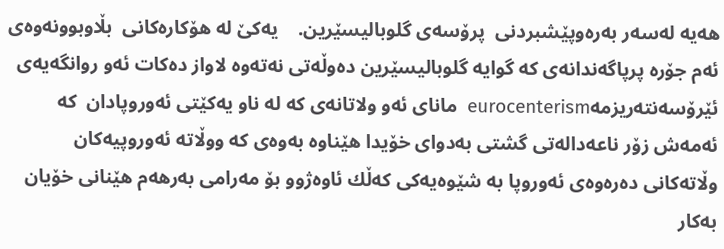هه‌یه‌ له‌سه‌ر به‌ره‌وپێشبردنی  پرۆسه‌ی گلوبالیسێرین.    یه‌كێ له‌ هۆكاره‌كانی  بڵاوبوونه‌وه‌ی ئه‌م جۆره‌ پرپاگه‌ندانه‌ی كه‌ گوایه‌ گلوبالیسێرین ده‌وڵه‌تی نه‌ته‌وه‌ لاواز ده‌كات ئه‌و روانگه‌یه‌ی ئێرۆسه‌نته‌ریزمه‌eurocenterism  مانای ئه‌و ولاتانه‌ی كه‌ له ناو یه‌كێتی ئه‌وروپادان  كه‌ ئه‌مه‌ش زۆر ناعه‌داله‌تی گشتی به‌دوای خۆیدا هێناوه‌ به‌وه‌ی كه‌ ووڵاته‌ ئه‌وروپیه‌كان وڵاته‌كانی ده‌ره‌وه‌ی ئه‌وروپا به‌ شێوه‌یه‌كی كه‌ڵك ئاوه‌ژوو بۆ مه‌رامی به‌رهه‌م هێنانی خۆیان به‌كار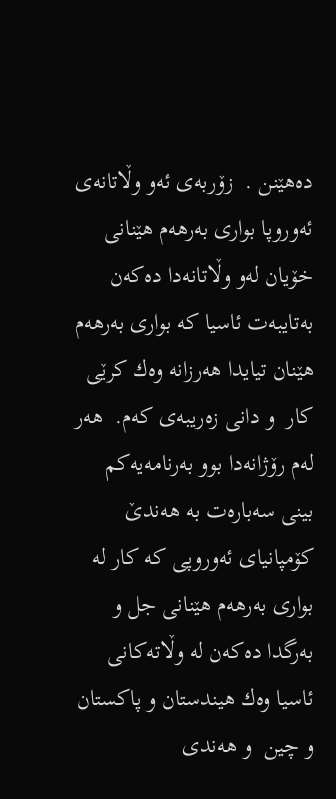ده‌هێنن .  زۆربه‌ی ئه‌و وڵاتانه‌ی ئه‌وروپا بواری به‌رهه‌م هێنانی خۆیان له‌و وڵاتانه‌دا ده‌كه‌ن به‌تایبه‌ت ئاسیا كه‌ بواری به‌رهه‌م هێنان تیایدا هه‌رزانه‌ وه‌ك كرێی كار  و دانی زه‌ریبه‌ی كه‌م.  هه‌ر له‌م رۆژانه‌دا بوو به‌رنامه‌یه‌كم بینی سه‌باره‌ت به‌ هه‌ندێ كۆمپانیای ئه‌وروپی كه‌ كار له‌ بواری به‌رهه‌م هێنانی جل و به‌رگدا ده‌كه‌ن له‌ وڵاته‌كانی ئاسیا وه‌ك هیندستان و پاكستان و چین  و هه‌ندی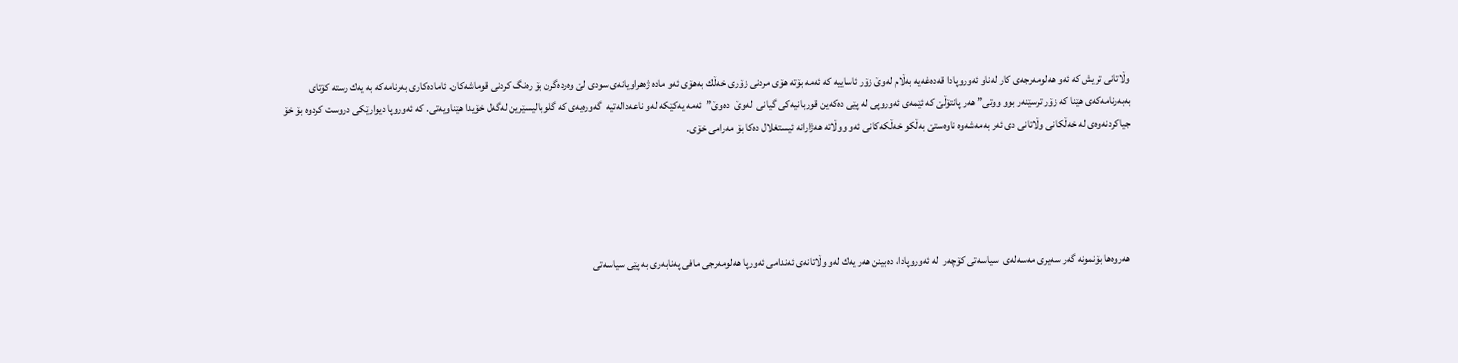وڵاتانی تریش كه‌ ئه‌و هه‌لومه‌رجه‌ی كار له‌ناو ئه‌وروپادا قه‌ده‌غه‌یه‌ به‌ڵام له‌وێ زۆر ئاساییه‌ كه‌ ئه‌مه‌ بۆته‌ هۆی مردنی زۆری خه‌ڵك به‌هۆی ئه‌و ماده‌ ژه‌هراویانه‌ی سودی لێ وه‌رده‌گرن بۆ ره‌نگ كردنی قوماشه‌كان. ئاماده‌كاری به‌رنامه‌كه‌ به‌ یه‌ك رسته‌ كۆتای به‌به‌رنامه‌كه‌ی هێنا كه‌ زۆر ترسێنه‌ر بوو ووتی” هه‌ر پانتۆڵێ كه‌ ئێمه‌ی ئه‌وروپی له‌ پێی ده‌كه‌ین قوربانیه‌كی گیانی  له‌وێ  ده‌وێ”  ئه‌مه‌ یه‌كێكه‌ له‌و ناعه‌داله‌تیه‌  گه‌وره‌یه‌ی كه‌ گلوبالیسێرین له‌گه‌ل خۆیدا هێناویه‌تی. كه‌ ئه‌وروپا دیوارێكی دروست كردوه‌ بۆ خۆ جیاكردنه‌وه‌ی له‌ خه‌ڵكانی وڵاتانی دی ئه‌ر به‌مه‌شه‌وه‌ ناوه‌ستێ به‌ڵكو خه‌ڵكه‌كانی ئه‌و ووڵاته‌ هه‌ژارانه‌ ئیستغلال ده‌كا بۆ مه‌رامی خۆی.





 هه‌روه‌ها بۆنمونه‌ گه‌ر سه‌یری مه‌سه‌له‌ی  سیاسه‌تی كۆچه‌ر  له‌ ئه‌وروپادا، ده‌بینن هه‌ر یه‌ك له‌و وڵاتانه‌ی ئه‌ندامی ئه‌ورپا هه‌لومه‌رجی مافی په‌نابه‌ری به‌ پێی سیاسه‌تی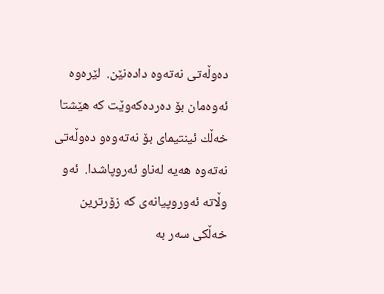ده‌وڵه‌تی نه‌ته‌وه‌ داده‌نێن.  لێره‌وه‌ ئه‌وه‌مان بۆ ده‌رده‌كه‌وێت كه‌ هێشتا خه‌ڵك ئینتیمای بۆ نه‌ته‌وه‌و ده‌وڵه‌تی نه‌ته‌وه‌ هه‌یه‌ له‌ناو ئه‌روپاشدا.  ئه‌و  وڵاته‌ ئه‌وروپیانه‌ی كه‌ زۆرترین خه‌ڵكی سه‌ر به‌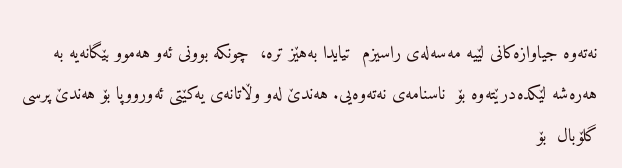نه‌ته‌وه‌ جیاوازه‌كانی لێیه‌ مه‌سه‌له‌ی راسیزم  تیایدا به‌هێز تره‌،  چونكه‌ بوونی ئه‌و هه‌موو بێگانه‌یه‌ به‌ هه‌ره‌شه‌ لێكده‌درێته‌وه‌ بۆ  ناسنامه‌ی نه‌ته‌وه‌یی. هه‌ندێ له‌و وڵاتانه‌ی یه‌كێتی ئه‌ورووپا بۆ هه‌ندێ پرسی گلۆبال  بۆ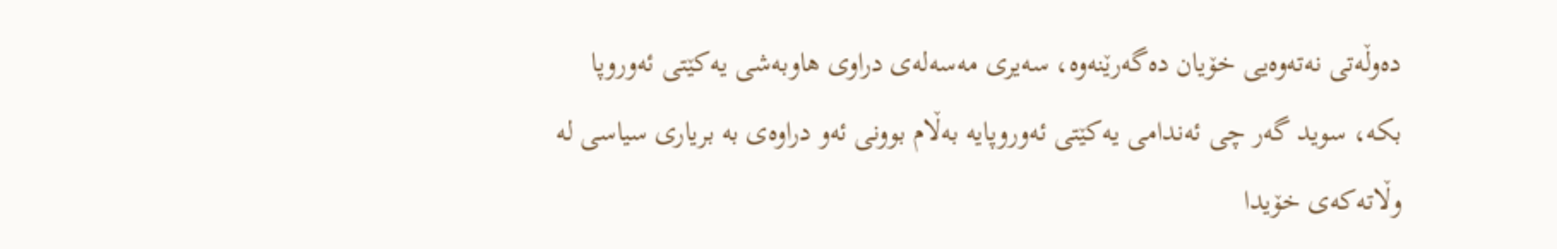ده‌وڵه‌تی نه‌ته‌وه‌یی خۆیان ده‌گه‌رێنه‌وه‌، سه‌یری مه‌سه‌له‌ی دراوی هاوبه‌شی یه‌كێتی ئه‌وروپا بكه‌، سوید گه‌ر چی ئه‌ندامی یه‌كێتی ئه‌وروپایه‌ به‌ڵام بوونی ئه‌و دراوه‌ی به‌ بریاری سیاسی له‌ وڵاته‌كه‌ی خۆیدا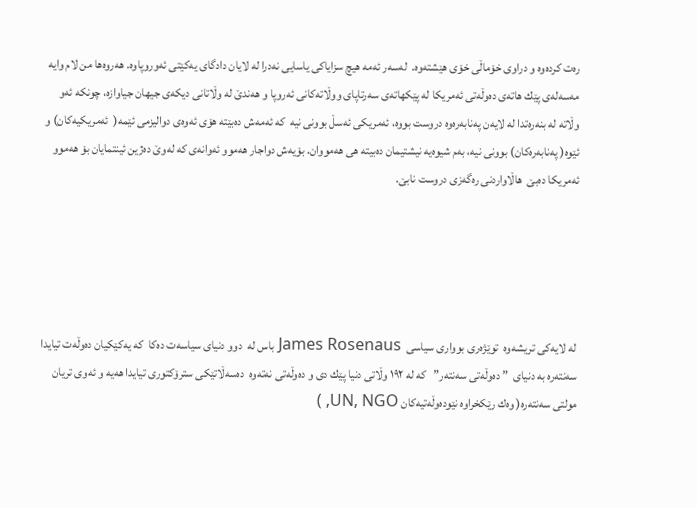ره‌ت كرده‌وه‌ و دراوی خۆماڵی خۆی هێشته‌وه‌.  له‌سه‌ر ئه‌مه‌ هیچ سزایاكی یاسایی نه‌درا له‌ لایان دادگای یه‌كێتی ئه‌وروپاوه‌. هه‌روه‌ها من لام وایه‌  مه‌سه‌له‌ی پێك هاته‌ی ده‌وڵه‌تی ئه‌مریكا له‌ پێكهاته‌ی سه‌رتاپای ووڵاته‌كانی ئه‌روپا و هه‌ندێ له‌ وڵاتانی دیكه‌ی جیهان جیاوازه‌، چونكه‌ ئه‌و وڵاته‌ له‌ بنه‌ره‌تدا له‌ لایه‌ن په‌نابه‌ره‌وه‌ دروست بووه‌، ئه‌مریكی ئه‌سڵ بوونی نیه‌  كه‌ ئه‌مه‌ش ده‌بێته‌ هۆی ئه‌وه‌ی دوالیزمی ئێمه‌(  ئه‌مریكیه‌كان) و ئێوه‌( په‌نابه‌ره‌كان) بوونی نیه‌، به‌م شیوه‌یه‌ نیشتیمان ده‌بیته‌ هی هه‌مووان. بۆیه‌ش دواجار هه‌موو ئه‌وانه‌ی كه‌ له‌وێ ده‌ژین ئینتمایان بۆ هه‌موو ئه‌مریكا ده‌بێ  هاڵاواردنی ره‌گه‌زی دروست نابێ.





 له‌ لایه‌كی تریشه‌وه‌  توێژه‌ری بوواری سیاسی  James Rosenaus باس له‌  دوو دنیای سیاسه‌ت ده‌كا  كه‌ یه‌كێكیان ده‌وڵه‌ت تیایدا سه‌نته‌ره‌ به‌ دنیای  ” ده‌وڵه‌تی سه‌نته‌ر”   كه‌ له‌ ١٩٢ وڵاتی دنیا پێك دی و ده‌وڵه‌تی نه‌ته‌وه‌  ده‌سه‌ڵاتێكی سترۆكتوری تیایدا هه‌یه‌ و ئه‌وی تریان مولتی سه‌نته‌ره‌( وه‌ك رێكخراوه‌ نێوده‌وڵه‌تیه‌كان UN, NGO, )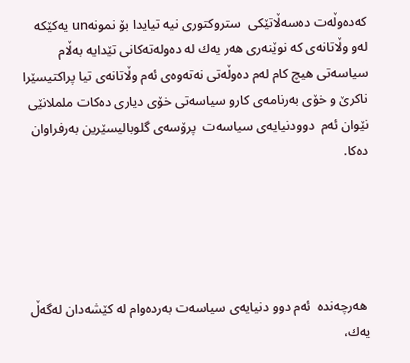كه‌ده‌وڵه‌ت ده‌سه‌ڵاتێكی  ستروكتوری نیه‌ تیایدا بۆ نمونه‌un یه‌كێكه‌ له‌و وڵاتانه‌ی كه‌ نوێنه‌ری هه‌ر یه‌ك له‌ ده‌وله‌ته‌كانی تێدایه‌ به‌ڵام سیاسه‌تی هیچ كام له‌م ده‌وڵه‌تی نه‌ته‌وه‌ی ئه‌م وڵاتانه‌ی تیا پراكتیسێرا ناكرێ و خۆی به‌رنامه‌ی كارو سیاسه‌تی خۆی دیاری ده‌كات ململانێی نێوان ئه‌م  دوودنیایه‌ی سیاسه‌ت  پرۆسه‌ی گلوبالیسێرین به‌رفراوان ده‌كا.





 هه‌رچه‌نده‌  ئه‌م دوو دنیایه‌ی سیاسه‌ت به‌رده‌وام له‌ كێشه‌دان له‌گه‌ڵ یه‌ك،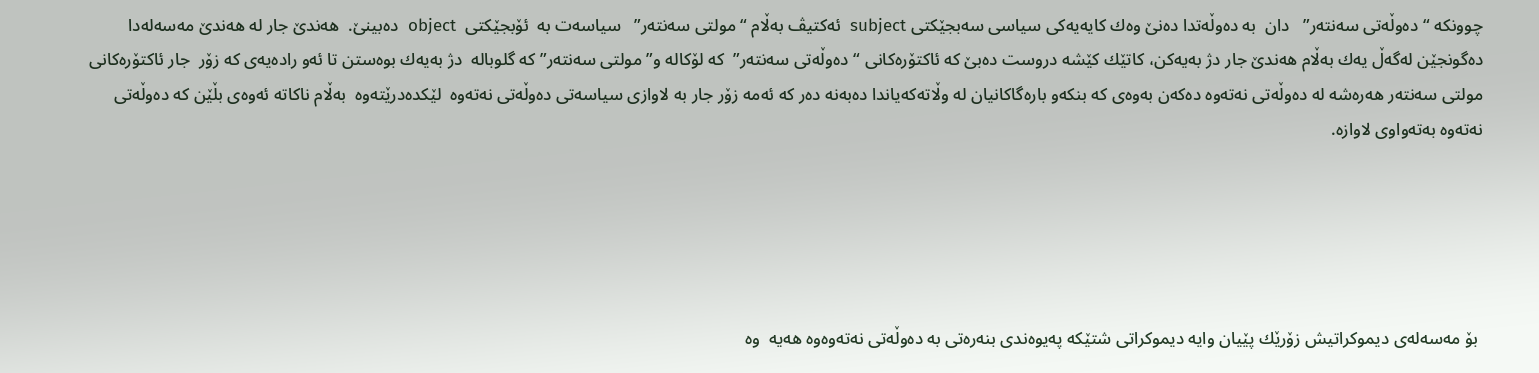چوونكه‌ “ده‌وڵه‌تی سه‌نته‌ر”   دان  به‌ ده‌وڵه‌تدا ده‌نێ وه‌ك كایه‌یه‌كی سیاسی سه‌بجێكتی subject  ئه‌كتیڤ به‌ڵام “مولتی سه‌نته‌ر”   سیاسه‌ت به‌  ئۆبجێكتی  object  ده‌بینێ.  هه‌ندێ جار له‌ هه‌ندێ مه‌سه‌له‌دا ده‌گونجێن له‌گه‌ڵ یه‌ك به‌ڵام هه‌ندێ جار دژ به‌یه‌كن، كاتێك كێشه‌ دروست ده‌بێ كه‌ ئاكتۆره‌كانی “ده‌وڵه‌تی سه‌نته‌ر”  كه‌ لۆكاله‌ و” مولتی سه‌نته‌ر” كه‌ گلوباله‌  دژ به‌یه‌ك بوه‌ستن تا ئه‌و راده‌یه‌ی كه‌ زۆر  جار ئاكتۆره‌كانی مولتی سه‌نته‌ر هه‌ره‌شه‌ له‌ ده‌وڵه‌تی نه‌ته‌وه‌ ده‌كه‌ن به‌وه‌ی كه‌ بنكه‌و باره‌گاكانیان له‌ وڵاته‌كه‌یاندا ده‌به‌نه‌ ده‌ر كه‌ ئه‌مه‌ زۆر جار به‌ لاوازی سیاسه‌تی ده‌وڵه‌تی نه‌ته‌وه‌  لێكده‌درێته‌وه‌  به‌ڵام ناكاته‌ ئه‌وه‌ی بڵێن كه‌ ده‌وڵه‌تی نه‌ته‌وه‌ به‌ته‌واوی لاوازه‌.





 بۆ مه‌سه‌له‌ی دیموكراتیش زۆرێك پێیان وایه‌ دیموكراتی شتێكه‌ په‌یوه‌ندی بنه‌ره‌تی به‌ ده‌وڵه‌تی نه‌ته‌وه‌وه‌ هه‌یه‌  وه‌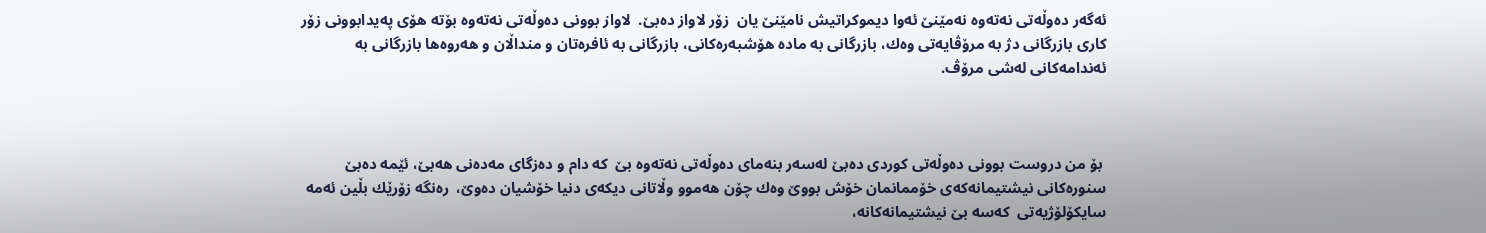ئه‌گه‌ر ده‌وڵه‌تی نه‌ته‌وه‌ نه‌مێنێ ئه‌وا دیموكراتیش نامێنێ یان  زۆر لاواز ده‌بێ.  لاواز بوونی ده‌وڵه‌تی نه‌ته‌وه‌ بۆته‌ هۆی په‌یدابوونی زۆر كاری بازرگانی دژ به‌ مرۆڤایه‌تی وه‌ك، بازرگانی به‌ ماده‌ هۆشبه‌ره‌كانی، بازرگانی به‌ ئافره‌تان و منداڵان و هه‌روه‌ها بازرگانی به‌ ئه‌ندامه‌كانی له‌شی مرۆڤ.



 بۆ من دروست بوونی ده‌وڵه‌تی كوردی ده‌بێ له‌سه‌ر بنه‌مای ده‌وڵه‌تی نه‌ته‌وه‌ بێ  كه‌ دام و ده‌زگای مه‌ده‌نی هه‌بێ، ئێمه‌ ده‌بێ سنوره‌كانی نیشتیمانه‌كه‌ی خۆممانمان خۆش بووێ وه‌ك چۆن هه‌موو وڵاتانی دیكه‌ی دنیا خۆشیان ده‌وێ،  ره‌نگه‌ زۆرێك بڵین ئه‌مه‌ سایكۆلۆژیه‌تی  كه‌سه‌ بێ نیشتیمانه‌كانه‌،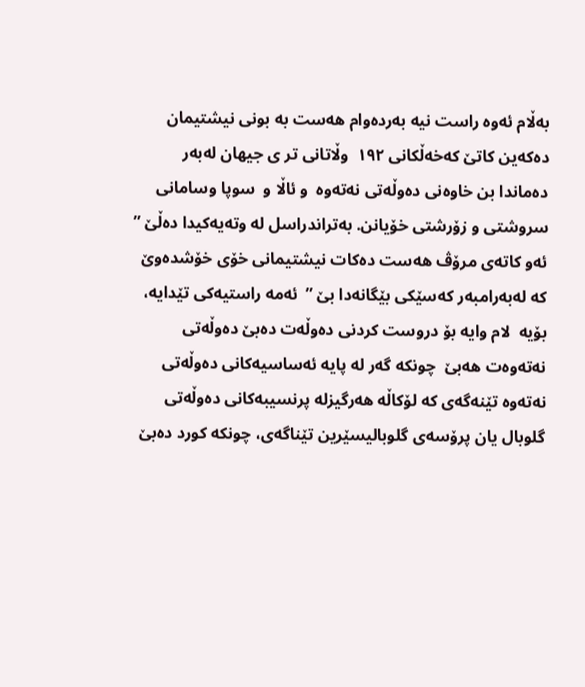به‌ڵام ئه‌وه‌ راست نیه‌ به‌رده‌وام هه‌ست به‌ بونی نیشتیمان ده‌كه‌ین كاتێ كه‌خه‌ڵكانی ١٩٢  وڵاتانی تر ی جیهان له‌به‌ر ده‌ماندا بن خاوه‌نی ده‌وڵه‌تی نه‌ته‌وه‌  و ئاڵا و  سوپا وسامانی سروشتی و زۆرشتی خۆیانن. به‌تراندراسل له‌ وته‌یه‌كیدا ده‌ڵێ ” ئه‌و كاته‌ی مرۆڤ هه‌ست ده‌كات نیشتیمانی خۆی خۆشده‌وێ كه‌ له‌به‌رامبه‌ر كه‌سێكی بێگانه‌دا بێ ”  ئه‌مه‌ راستیه‌كی تێدایه‌،   بۆیه‌  لام وایه‌ بۆ دروست كردنی ده‌وڵه‌ت ده‌بێ ده‌وڵه‌تی نه‌ته‌وه‌ت هه‌بێ  چونكه‌ گه‌ر له‌ پایه‌ ئه‌ساسیه‌كانی ده‌وڵه‌تی نه‌ته‌وه‌ تێنه‌گه‌ی كه‌ لۆكاڵه‌ هه‌رگیزله‌ پرنسیبه‌كانی ده‌وڵه‌تی گلوبال یان پرۆسه‌ی گلوبالیسێرین تێناگه‌ی، چونكه‌ كورد ده‌بێ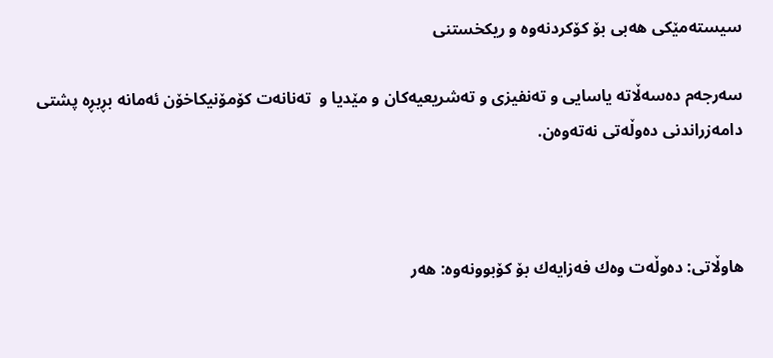سیسته‌مێكی هه‌بی بۆ كۆكردنه‌وه‌ و ریكخستنی

سه‌رجه‌م ده‌سه‌ڵاته‌ یاسایی و ته‌نفیزی و ته‌شریعیه‌كان و مێدیا و  ته‌نانه‌ت كۆمۆنیكاخۆن ئه‌مانه‌ بڕبڕه‌ پشتی دامه‌زراندنی ده‌وڵه‌تی نه‌ته‌وه‌ن.



هاوڵاتی‌: ده‌وڵه‌ت وه‌ك فه‌زایه‌ك بۆ كۆبوونه‌وه‌: هه‌ر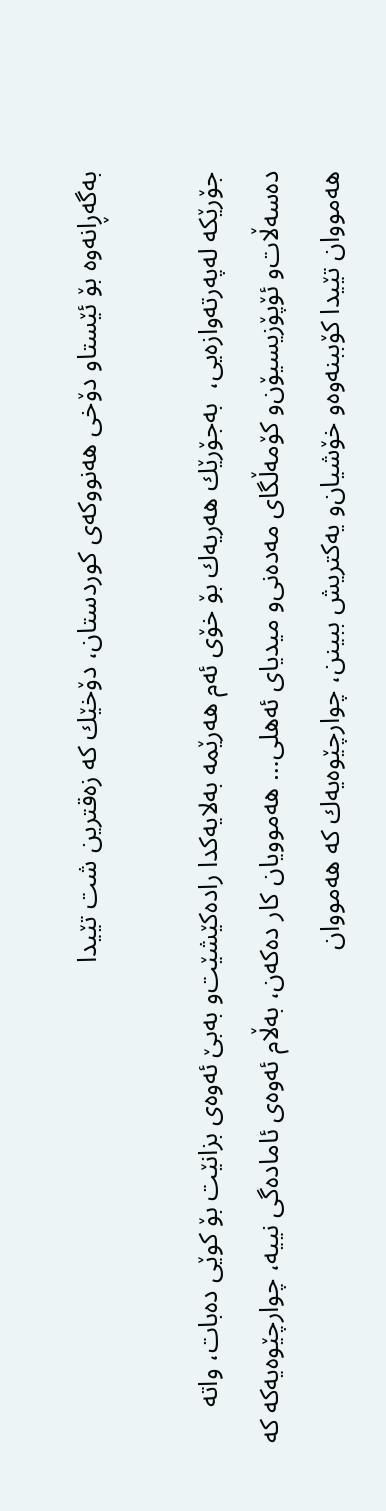به‌گه‌ڕانه‌وه‌ بۆ ئێستا‌و دۆخی‌ هه‌نووكه‌ی‌ كوردستان، دۆخێك كه‌ زه‌قترین شت تێیدا

جۆرێكه‌ له‌په‌رته‌وازه‌یی‌،  به‌جۆرێك هه‌ریه‌ك بۆ خۆی‌ ئه‌م هه‌رێمه‌ به‌لایه‌كدا راده‌كێشێت‌و به‌بێ‌ ئه‌وه‌ی‌ بزانێت بۆ كوێی‌ ده‌بات، واته‌ ده‌سه‌ڵات‌و ئۆپۆزیسیۆن‌و كۆمه‌ڵگای‌ مه‌ده‌نی‌‌و میدیای‌ ئه‌هلی‌… هه‌موویان كار ده‌كه‌ن، به‌ڵام ئه‌وه‌ی‌ ئاماده‌گی‌ نییه‌، چوارچێوه‌یه‌كه‌ كه‌ هه‌مووان تێیدا كۆببنه‌وه‌‌و خۆشیان‌و یه‌كتریش ببینن، چوارچێوه‌یه‌ك كه‌ هه‌مووان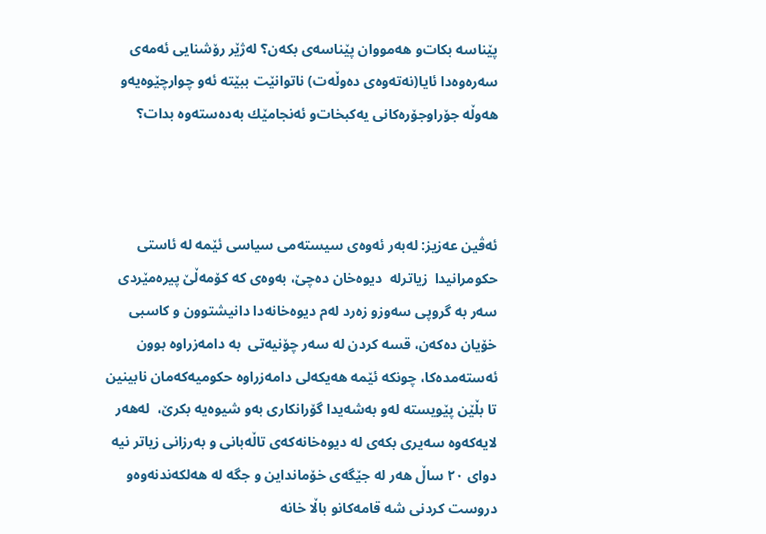پێناسه‌ بكات‌و هه‌مووان پێناسه‌ی‌ بكه‌ن؟ له‌ژێر رۆشنایی‌ ئه‌مه‌ی‌ سه‌ره‌وه‌دا ئایا(نه‌ته‌وه‌ی‌ ده‌وڵه‌ت) ناتوانێت ببێته‌ ئه‌و چوارچێوه‌یه‌‌و هه‌وڵه‌ جۆراوجۆره‌كانی‌ یه‌كبخات‌و ئه‌نجامێك به‌ده‌سته‌وه‌ بدات؟



ئه‌ڤین عه‌زیز: له‌به‌ر ئه‌وه‌ی سیسته‌می سیاسی ئێمه‌ له‌ ئاستی حكومرانیدا  زیاترله‌  دیوه‌خان ده‌چێ، به‌وه‌ی كه‌ كۆمه‌ڵێ پیره‌مێردی سه‌ر به‌ گروپی سه‌وزو زه‌رد له‌م دیوه‌خانه‌دا دانیشتوون و كاسبی خۆیان ده‌كه‌ن، قسه‌ كردن له‌ سه‌ر چۆنیه‌تی  به‌ دامه‌زراوه بوون ئه‌سته‌مده‌كا، چونكه‌ ئێمه‌ هه‌یكه‌لی دامه‌زراوه‌ حكومیه‌كه‌مان نابینین تا بڵێن پێویسته‌ له‌و به‌شه‌یدا گۆرانكاری به‌و شیوه‌یه‌ بكرێ،  له‌هه‌ر لایه‌كه‌وه‌ سه‌یری بكه‌ی له‌ دیوه‌خانه‌كه‌ی تاڵه‌بانی و به‌رزانی زیاتر نیه‌ دوای ٢٠ ساڵ هه‌ر له‌ جێگه‌ی خۆمانداین و جگه‌ له‌ هه‌لكه‌ندنه‌وه‌و دروست كردنی شه‌ قامه‌كانو باڵا خانه‌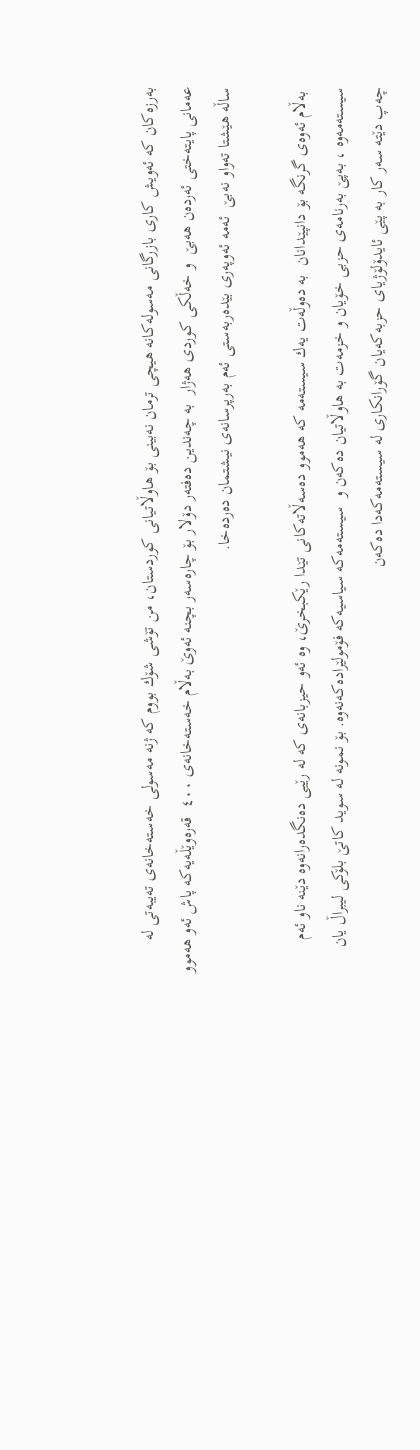به‌رزه‌كان كه‌ ئه‌ویش كاری بازرگانی مه‌سوله‌كانه‌ هیچی ترمان نه‌بینی بۆ هاوڵاتیانی كوردستان، من تۆشی شۆك بووم كه‌ ژنه‌ مه‌سولی خه‌سته‌خانه‌ی ته‌یبه‌تی له‌ عه‌مانی پایته‌ختی ئه‌رده‌ن هه‌بێ  و خه‌ڵكی كوردی هه‌ژار  به‌ چه‌ندین ده‌فته‌ر دۆلار بۆ چاره‌سه‌ر بچنه‌ ئه‌وێ به‌ڵام خه‌سته‌خانه‌ی ٤٠٠  قه‌ره‌وێڵه‌یه‌كه‌ پاش ئه‌و هه‌موو ساڵه‌ هێشتا ته‌واو نه‌بێ  ئه‌مه‌ ئه‌وپه‌ری بێده‌ربه‌ستی ئه‌م به‌رپرسانه‌ی نیشتمان ده‌رده‌خا.

 به‌ڵام ئه‌وه‌ی گرنگه‌ بۆ دانپێدانان  به‌ ده‌وڵه‌ت یه‌ك سیسته‌مه‌ كه‌ هه‌موو ده‌سه‌ڵاته‌كانی تێدا رێكبخرێ، وه‌ ئه‌و حیزبانه‌ی كه‌ له‌ رێیی ده‌نگده‌رانه‌وه‌ دێنه‌ ناو ئه‌م سیسته‌مه‌وه‌ ، به‌پێ به‌رنامه‌ی حزبی خۆیان و خزمه‌ت به‌ هاوڵاتیان ده‌كه‌ن و  سیسته‌مه‌كه‌ سیاسیه‌كه‌ فۆمولێراده‌كه‌نه‌وه‌. بۆ نمونه‌ له‌ سوید كاتێ بلۆكی لیبراڵ یان چه‌پ دێته‌ سه‌ر كار به‌ پێی ئایدۆلۆژیای حزبه‌كه‌یان گۆرانكاری له‌ سیسته‌مه‌كه‌دا ده‌كه‌ن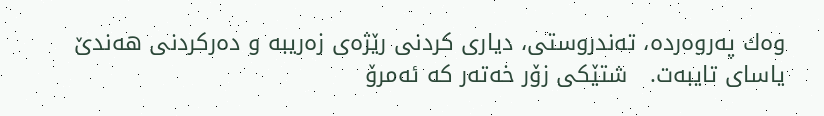وه‌ك په‌روه‌رده‌، ته‌ندروستی، دیاری كردنی رێژه‌ی زه‌ریبه‌ و ده‌ركردنی هه‌ندێ یاسای تایبه‌ت.   شتێكی زۆر خه‌ته‌ر كه‌ ئه‌مرۆ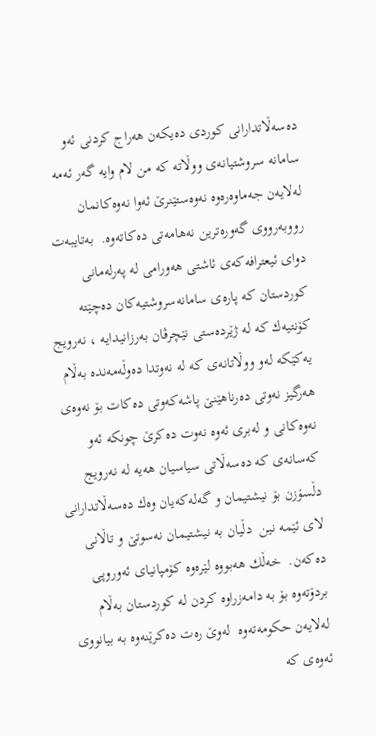ده‌سه‌ڵاتدارانی كوردی ده‌یكه‌ن هه‌راج كردنی ئه‌و سامانه‌ سروشتیانه‌ی ووڵاته‌ كه‌ من لام وایه‌ گه‌ر ئه‌مه‌ له‌لایه‌ن جه‌ماوه‌ره‌وه‌ نه‌وه‌ستێنرێ ئه‌وا نه‌وه‌كانمان رووبه‌رووی گه‌وره‌ترین نه‌هامه‌تی ده‌كاته‌وه‌.  به‌تایبه‌ت دوای ئیعترافه‌كه‌ی ئاشتی هه‌ورامی له‌ په‌رله‌مانی كوردستان كه‌ پاره‌ی سامانه‌سروشتیه‌كان ده‌چێته‌ كۆنتیه‌ك كه‌ له‌ ژێرده‌ستی نێچرڤان به‌رزانیدایه‌ ، نه‌رویج یه‌كێكه‌ له‌و ووڵاتانه‌ی كه‌ له‌ نه‌وتدا ده‌وڵه‌مه‌نده‌ به‌ڵام هه‌رگیز نه‌وتی ده‌رناهێنێ پاشه‌كه‌وتی ده‌كات بۆ نه‌وه‌ی نه‌وه‌كانی و له‌بری ئه‌وه‌ نه‌وت ده‌كرێ چونكه‌ ئه‌و كه‌سانه‌ی كه‌ ده‌سه‌ڵاتی سیاسیان هه‌یه‌ له‌ نه‌رویج دڵسۆزن بۆ نیشتیمان و گه‌له‌كه‌یان وه‌ك ده‌سه‌ڵاتدارانی لای ئێمه‌ نین  دڵیان به‌ نیشتیمان نه‌سوتێ و تاڵانی ده‌كه‌ن.  خه‌ڵك هه‌بووه‌ لێره‌وه‌ كۆمپانیای ئه‌وروپی بردۆته‌وه‌ بۆ به‌ دامه‌زراوه‌ كردن له‌ كوردستان به‌ڵام له‌لایه‌ن حكومه‌ته‌وه‌  له‌وێ ره‌ت ده‌كرێنه‌وه‌ به‌ بیانووی ئه‌وه‌ی كه‌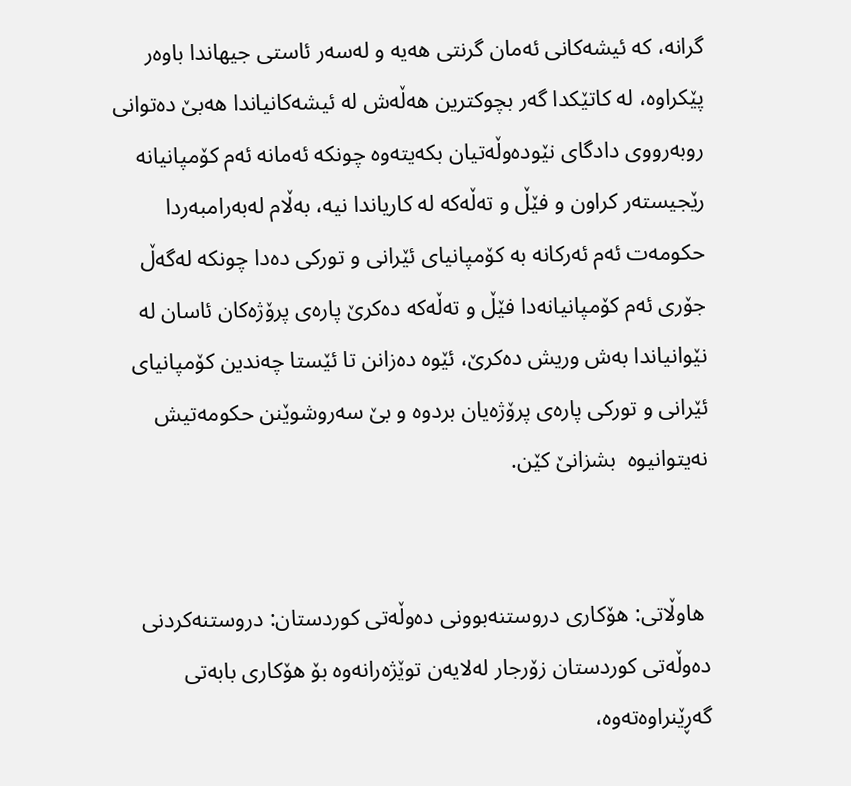گرانه‌، كه‌ ئیشه‌كانی ئه‌مان گرنتی هه‌یه‌ و له‌سه‌ر ئاستی جیهاندا باوه‌ر پێكراوه‌، له‌ كاتێكدا گه‌ر بچوكترین هه‌ڵه‌ش له‌ ئیشه‌كانیاندا هه‌بێ ده‌توانی روبه‌رووی دادگای نێوده‌وڵه‌تیان بكه‌یته‌وه‌ چونكه‌ ئه‌مانه‌ ئه‌م كۆمپانیانه‌  رێجیسته‌ر كراون و فێڵ و ته‌ڵه‌كه‌ له‌ كاریاندا نیه‌، به‌ڵام له‌به‌رامبه‌ردا حكومه‌ت ئه‌م ئه‌ركانه‌ به‌ كۆمپانیای ئێرانی و توركی ده‌دا چونكه‌ له‌گه‌ڵ جۆری ئه‌م كۆمپانیانه‌دا فێڵ و ته‌ڵه‌كه‌ ده‌كرێ پاره‌ی پرۆژه‌كان ئاسان له‌ نێوانیاندا به‌ش وریش ده‌كرێ، ئێوه‌ ده‌زانن تا ئێستا چه‌ندین كۆمپانیای ئێرانی و توركی پاره‌ی پرۆژه‌یان بردوه‌ و بێ سه‌روشوێنن حكومه‌تیش نه‌یتوانیوه‌  بشزانێ كێن.


 هاوڵاتی‌: هۆكاری‌ دروستنه‌بوونی‌ ده‌وڵه‌تی‌ كوردستان: دروستنه‌كردنی‌ ده‌وڵه‌تی‌ كوردستان زۆرجار له‌لایه‌ن توێژه‌رانه‌وه‌ بۆ هۆكاری‌ بابه‌تی‌ گه‌ڕێنراوه‌ته‌وه‌،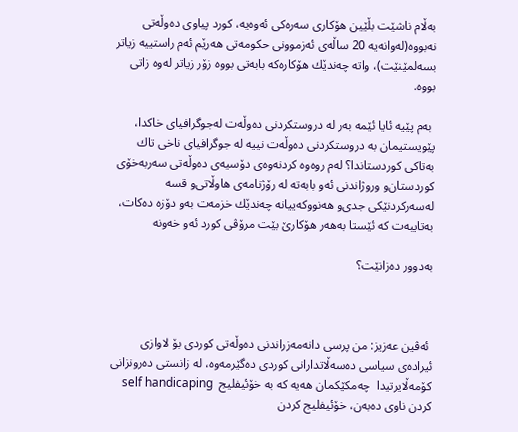به‌ڵام ناشێت بڵێین هۆكاری‌ سه‌ره‌كی‌ ئه‌وه‌یه‌، كورد پیاوی‌ ده‌وڵه‌تی‌ نه‌بووه‌(له‌وانه‌یه‌ 20 ساڵه‌ی‌ ئه‌زموونی‌ حكومه‌تی‌ هه‌رێم ئه‌م راستییه‌ زیاتر بسه‌لمێنێت)، واته‌ چه‌ندێك هۆكاره‌كه‌ بابه‌تی بووه‌ زۆر زیاتر له‌وه‌ زاتی بووه‌.

 به‌م پێیه‌ ئایا ئێمه‌ به‌ر له‌ دروستكردنی‌ ده‌وڵه‌ت له‌جوگرافیای‌ خاكدا، پێویستیمان به‌ دروستكردنی‌ ده‌وڵه‌ت نییه‌ له‌ جوگرافیای‌ ناخی‌ تاك به‌تاكی‌ كوردستاندا؟ له‌م روه‌وه‌ كردنه‌وه‌ی‌ دۆسیه‌ی‌ ده‌وڵه‌تی‌ سه‌ربه‌خۆی‌ كوردستان‌و وروژاندنی‌ ئه‌و بابه‌ته‌ له‌ رۆژنامه‌ی‌ هاوڵاتی‌‌و قسه‌ له‌سه‌ركردنێكی‌ جدی‌‌و هه‌نووكه‌ییانه‌ چه‌ندێك خزمه‌ت به‌و دۆزه‌ ده‌كات، به‌تایبه‌ت كه‌ ئێستا به‌هه‌ر هۆكارێ بێت مرۆڤی‌ كورد ئه‌و خه‌ونه‌

به‌دوور ده‌زانێت؟



 ئه‌ڤین عه‌زیز: من پرسی دانه‌مه‌زراندنی ده‌وڵه‌تی كوردی بۆ لاوازی ئیراده‌ی سیاسی ده‌سه‌ڵاتدارانی كوردی ده‌گێرمه‌وه‌، له‌ زانستی ده‌رونزانی كۆمه‌ڵایرتیدا  چه‌مكێكمان هه‌یه‌ كه‌ به‌ خۆئیفلیج  self handicaping كردن ناوی ده‌به‌ن، خۆئیفلیج كردن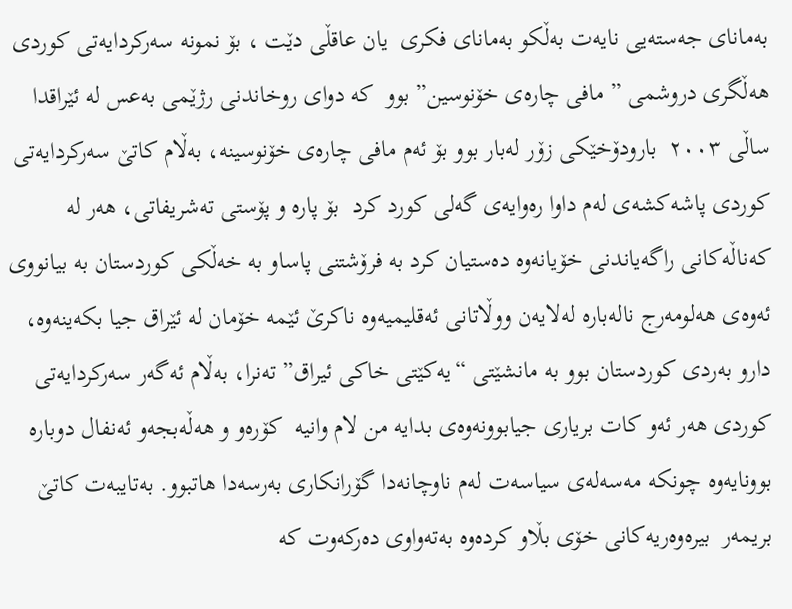به‌مانای جه‌سته‌یی نایه‌ت به‌ڵكو به‌مانای فكری  یان عاقڵی دێت ، بۆ نمونه‌ سه‌ركردایه‌تی كوردی هه‌ڵگری دروشمی ” مافی چاره‌ی خۆنوسین” بوو  كه‌ دوای روخاندنی رژێمی به‌عس له‌ ئێراقدا ساڵی ٢٠٠٣  بارودۆخێكی زۆر له‌بار بوو بۆ ئه‌م مافی چاره‌ی خۆنوسینه‌، به‌ڵام كاتێ سه‌ركردایه‌تی كوردی پاشه‌كشه‌ی له‌م داوا ره‌وایه‌ی گه‌لی كورد كرد  بۆ پاره‌ و پۆستی ته‌شریفاتی، هه‌ر له‌ كه‌ناڵه‌كانی راگه‌یاندنی خۆیانه‌وه‌ ده‌ستیان كرد به‌ فرۆشتنی پاساو به‌ خه‌ڵكی كوردستان به‌ بیانووی ئه‌وه‌ی هه‌لومه‌رج ناله‌باره‌ له‌لایه‌ن ووڵاتانی ئه‌قلیمیه‌وه‌ ناكرێ ئێمه‌ خۆمان له‌ ئێراق جیا بكه‌ینه‌وه‌، دارو به‌ردی كوردستان بوو به‌ مانشێتی “یه‌كێتی خاكی ئیراق” ته‌نرا، به‌ڵام ئه‌گه‌ر سه‌ركردایه‌تی كوردی هه‌ر ئه‌و كات بریاری جیابوونه‌وه‌ی بدایه‌ من لام وانیه‌  كۆره‌و و هه‌ڵه‌بجه‌و ئه‌نفال دوباره‌ بوونایه‌وه‌ چونكه‌ مه‌سه‌له‌ی سیاسه‌ت له‌م ناوچانه‌دا گۆرانكاری به‌رسه‌دا هاتبوو. به‌تایبه‌ت كاتێ بریمه‌ر  بیره‌وه‌ریه‌كانی خۆی بڵاو كرده‌وه‌ به‌ته‌واوی ده‌ركه‌وت كه‌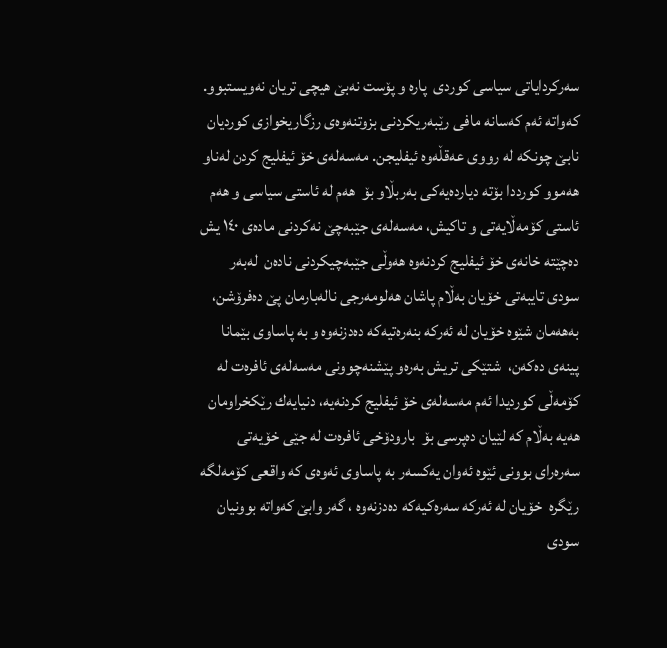سه‌ركردایاتی سیاسی كوردی  پاره‌ و پۆست نه‌بێ هیچی تریان نه‌ویستبوو.  كه‌واته‌ ئه‌م كه‌سانه‌ مافی رێبه‌ریكردنی بزوتنه‌وه‌ی رزگاریخوازی كوردیان نابێ چونكه‌ له‌ رووی عه‌قڵه‌وه‌ ئیفلیجن. مه‌سه‌له‌ی خۆ ئیفلیج كردن له‌ناو هه‌موو كورددا بۆته‌ دیارده‌یه‌كی به‌ربڵاو بۆ  هه‌م له‌ ئاستی سیاسی و هه‌م ئاستی كۆمه‌ڵایه‌تی و تاكیش، مه‌سه‌له‌ی جێبه‌چێ نه‌كردنی ماده‌ی ١٤٠ یش ده‌چێته‌ خانه‌ی خۆ ئیفلیج كردنه‌وه‌ هه‌وڵی جێبه‌چیكردنی ناده‌ن  له‌به‌ر سودی تایبه‌تی خۆیان به‌ڵام پاشان هه‌لومه‌رجی ناله‌بارمان پێ ده‌فرۆشن، به‌هه‌مان شێوه‌ خۆیان له‌ ئه‌ركه‌ بنه‌ره‌تیه‌كه‌ ده‌دزنه‌وه‌ و به‌ پاساوی بێمانا  پینه‌ی ده‌كه‌ن،  شتێكی تریش به‌ره‌و پێشنه‌چوونی مه‌سه‌له‌ی ئافره‌ت له‌ كۆمه‌ڵی كوردیدا ئه‌م مه‌سه‌له‌ی خۆ ئیفلیج كردنه‌یه‌، دنیایه‌ك رێكخراومان هه‌یه‌ به‌ڵام كه‌ لێیان ده‌پرسی بۆ  بارودۆخی ئافره‌ت له‌ جێی خۆیه‌تی سه‌ره‌رای بوونی ئێوه‌ ئه‌وان یه‌كسه‌ر به‌ پاساوی ئه‌وه‌ی كه‌ واقعی كۆمه‌لگه‌ رێگره‌  خۆیان له‌ ئه‌ركه‌ سه‌ره‌كیه‌كه‌ ده‌دزنه‌وه‌ ، گه‌ر وابێ كه‌واته‌ بوونیان سودی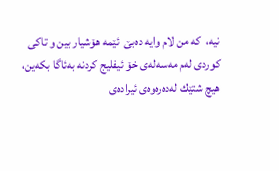نیه‌،  كه‌ من لام وایه‌ ده‌بێ  ئێمه‌ هۆشیار بین و تاكی كوردی له‌م مه‌سه‌له‌ی خۆ ئیفلیج كردنه‌ به‌ئاگا بكه‌ین، هیچ شتێك له‌ده‌ره‌وه‌ی ئیراده‌ی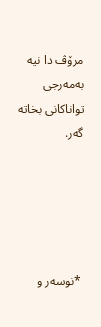مرۆڤ دا نیه‌ به‌مه‌رجی تواناكانی بخاته‌ گه‌ر.





 *نوسه‌ر و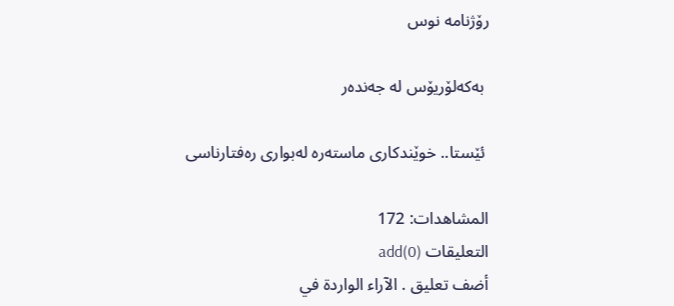رۆژنامه‌ نوس

 به‌كه‌لۆریۆس له‌ جه‌نده‌ر

 ئێستا.. خوێندكاری ماسته‌ره‌ له‌بواری‌ ره‌فتارناسی

المشاهدات: 172
التعليقات (0)add
أضف تعليق . الآراء الواردة في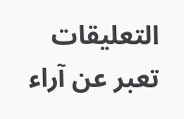التعليقات تعبر عن آراء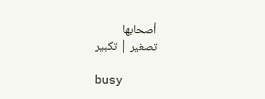أصحابها
تصغير | تكبير

busy